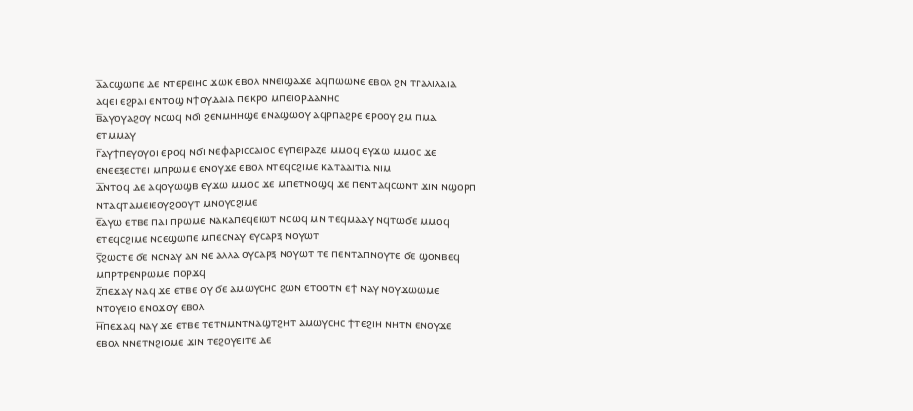ⲁ̅ⲁⲥϣⲱⲡⲉ ⲇⲉ ⲛⲧⲉⲣⲉⲓⲏⲥ ϫⲱⲕ ⲉⲃⲟⲗ ⲛⲛⲉⲓϣⲁϫⲉ ⲁϥⲡⲱⲱⲛⲉ ⲉⲃⲟⲗ ϩⲛ ⲧⲅⲁⲗⲓⲗⲁⲓⲁ ⲁϥⲉⲓ ⲉϩⲣⲁⲓ ⲉⲛⲧⲟϣ ⲛϯⲟⲩⲇⲁⲓⲁ ⲡⲉⲕⲣⲟ ⲙⲡⲉⲓⲟⲣⲇⲁⲛⲏⲥ
ⲃ̅ⲁⲩⲟⲩⲁϩⲟⲩ ⲛⲥⲱϥ ⲛϭⲓ ϩⲉⲛⲙⲏⲏϣⲉ ⲉⲛⲁϣⲱⲟⲩ ⲁϥⲣⲡⲁϩⲣⲉ ⲉⲣⲟⲟⲩ ϩⲙ ⲡⲙⲁ ⲉⲧⲙⲙⲁⲩ
ⲅ̅ⲁⲩϯⲡⲉⲩⲟⲩⲟⲓ ⲉⲣⲟϥ ⲛϭⲓ ⲛⲉⲫⲁⲣⲓⲥⲥⲁⲓⲟⲥ ⲉⲩⲡⲉⲓⲣⲁⲍⲉ ⲙⲙⲟϥ ⲉⲩϫⲱ ⲙⲙⲟⲥ ϫⲉ ⲉⲛⲉⲉⲝⲉⲥⲧⲉⲓ ⲙⲡⲣⲱⲙⲉ ⲉⲛⲟⲩϫⲉ ⲉⲃⲟⲗ ⲛⲧⲉϥⲥϩⲓⲙⲉ ⲕⲁⲧⲁⲁⲓⲧⲓⲁ ⲛⲓⲙ
ⲇ̅ⲛⲧⲟϥ ⲇⲉ ⲁϥⲟⲩⲱϣⲃ ⲉⲩϫⲱ ⲙⲙⲟⲥ ϫⲉ ⲙⲡⲉⲧⲛⲟϣϥ ϫⲉ ⲡⲉⲛⲧⲁϥⲥⲱⲛⲧ ϫⲓⲛ ⲛϣⲟⲣⲡ ⲛⲧⲁϥⲧⲁⲙⲉⲓⲉⲟⲩϩⲟⲟⲩⲧ ⲙⲛⲟⲩⲥϩⲓⲙⲉ
ⲉ̅ⲁⲩⲱ ⲉⲧⲃⲉ ⲡⲁⲓ ⲡⲣⲱⲙⲉ ⲛⲁⲕⲁⲡⲉϥⲉⲓⲱⲧ ⲛⲥⲱϥ ⲙⲛ ⲧⲉϥⲙⲁⲁⲩ ⲛϥⲧⲱϭⲉ ⲙⲙⲟϥ ⲉⲧⲉϥⲥϩⲓⲙⲉ ⲛⲥⲉϣⲱⲡⲉ ⲙⲡⲉⲥⲛⲁⲩ ⲉⲩⲥⲁⲣⲝ ⲛⲟⲩⲱⲧ
ⲋ̅ϩⲱⲥⲧⲉ ϭⲉ ⲛⲥⲛⲁⲩ ⲁⲛ ⲛⲉ ⲁⲗⲗⲁ ⲟⲩⲥⲁⲣⲝ ⲛⲟⲩⲱⲧ ⲧⲉ ⲡⲉⲛⲧⲁⲡⲛⲟⲩⲧⲉ ϭⲉ ϣⲟⲛⲃⲉϥ ⲙⲡⲣⲧⲣⲉⲛⲣⲱⲙⲉ ⲡⲟⲣϫϥ
ⲍ̅ⲡⲉϫⲁⲩ ⲛⲁϥ ϫⲉ ⲉⲧⲃⲉ ⲟⲩ ϭⲉ ⲁⲙⲱⲩⲥⲏⲥ ϩⲱⲛ ⲉⲧⲟⲟⲧⲛ ⲉϯ ⲛⲁⲩ ⲛⲟⲩϫⲱⲱⲙⲉ ⲛⲧⲟⲩⲉⲓⲟ ⲉⲛⲟϫⲟⲩ ⲉⲃⲟⲗ
ⲏ̅ⲡⲉϫⲁϥ ⲛⲁⲩ ϫⲉ ⲉⲧⲃⲉ ⲧⲉⲧⲛⲙⲛⲧⲛⲁϣⲧϩⲏⲧ ⲁⲙⲱⲩⲥⲏⲥ ϯⲧⲉϩⲓⲏ ⲛⲏⲧⲛ ⲉⲛⲟⲩϫⲉ ⲉⲃⲟⲗ ⲛⲛⲉⲧⲛϩⲓⲟⲙⲉ ϫⲓⲛ ⲧⲉϩⲟⲩⲉⲓⲧⲉ ⲇⲉ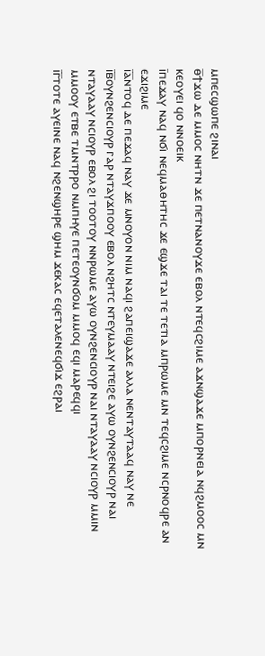ⲙⲡⲉⲥϣⲱⲡⲉ ϩⲓⲛⲁⲓ
ⲑ̅ϯϫⲱ ⲇⲉ ⲙⲙⲟⲥ ⲛⲏⲧⲛ ϫⲉ ⲡⲉⲧⲛⲁⲛⲟⲩϫⲉ ⲉⲃⲟⲗ ⲛⲧⲉϥⲥϩⲓⲙⲉ ⲁϫⲛϣⲁϫⲉ ⲙⲡⲟⲣⲛⲉⲓⲁ ⲛϥϩⲙⲟⲟⲥ ⲙⲛ ⲕⲉⲟⲩⲉⲓ ϥⲟ ⲛⲛⲟⲉⲓⲕ
ⲓ̅ⲡⲉϫⲁⲩ ⲛⲁϥ ⲛϭⲓ ⲛⲉϥⲙⲁⲑⲏⲧⲏⲥ ϫⲉ ⲉϣϫⲉ ⲧⲁⲓ ⲧⲉ ⲧⲉⲧⲓⲁ ⲙⲡⲣⲱⲙⲉ ⲙⲛ ⲧⲉϥⲥϩⲓⲙⲉ ⲛⲥⲣⲛⲟϥⲣⲉ ⲁⲛ ⲉϫⲓϩⲓⲙⲉ
ⲓ̅ⲁ̅ⲛⲧⲟϥ ⲇⲉ ⲡⲉϫⲁϥ ⲛⲁⲩ ϫⲉ ⲙⲛⲟⲩⲟⲛ ⲛⲓⲙ ⲛⲁϥⲓ ϩⲁⲡⲉⲓϣⲁϫⲉ ⲁⲗⲗⲁ ⲛⲉⲛⲧⲁⲩⲧⲁⲁϥ ⲛⲁⲩ ⲛⲉ
ⲓ̅ⲃ̅ⲟⲩⲛϩⲉⲛⲥⲓⲟⲩⲣ ⲅⲁⲣ ⲛⲧⲁⲩϫⲡⲟⲟⲩ ⲉⲃⲟⲗ ⲛϩⲏⲧⲥ ⲛⲧⲉⲩⲙⲁⲁⲩ ⲛⲧⲉⲓϩⲉ ⲁⲩⲱ ⲟⲩⲛϩⲉⲛⲥⲓⲟⲩⲣ ⲛⲁⲓ ⲛⲧⲁⲩⲁⲁⲩ ⲛⲥⲓⲟⲩⲣ ⲉⲃⲟⲗ ϩⲓ ⲧⲟⲟⲧⲟⲩ ⲛⲛⲣⲱⲙⲉ ⲁⲩⲱ ⲟⲩⲛϩⲉⲛⲥⲓⲟⲩⲣ ⲛⲁⲓ ⲛⲧⲁⲩⲁⲁⲩ ⲛⲥⲓⲟⲩⲣ ⲙⲙⲓⲛ ⲙⲙⲟⲟⲩ ⲉⲧⲃⲉ ⲧⲙⲛⲧⲣⲣⲟ ⲛⲙⲡⲏⲩⲉ ⲡⲉⲧⲉⲟⲩⲛϭⲟⲙ ⲙⲙⲟϥ ⲉϥⲓ ⲙⲁⲣⲉϥϥⲓ
ⲓ̅ⲅ̅ⲧⲟⲧⲉ ⲁⲩⲉⲓⲛⲉ ⲛⲁϥ ⲛϩⲉⲛϣⲏⲣⲉ ϣⲏⲙ ϫⲉⲕⲁⲥ ⲉϥⲉⲧⲁⲗⲉⲛⲉϥϭⲓϫ ⲉϩⲣⲁⲓ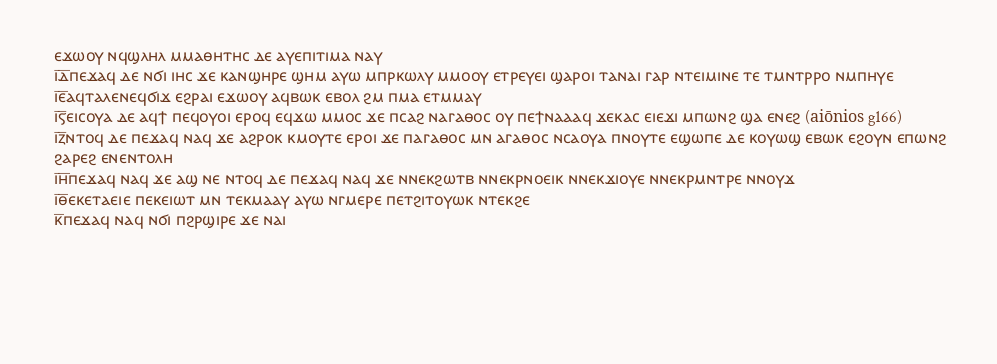ⲉϫⲱⲟⲩ ⲛϥϣⲗⲏⲗ ⲙⲙⲁⲑⲏⲧⲏⲥ ⲇⲉ ⲁⲩⲉⲡⲓⲧⲓⲙⲁ ⲛⲁⲩ
ⲓ̅ⲇ̅ⲡⲉϫⲁϥ ⲇⲉ ⲛϭⲓ ⲓⲏⲥ ϫⲉ ⲕⲁⲛϣⲏⲣⲉ ϣⲏⲙ ⲁⲩⲱ ⲙⲡⲣⲕⲱⲗⲩ ⲙⲙⲟⲟⲩ ⲉⲧⲣⲉⲩⲉⲓ ϣⲁⲣⲟⲓ ⲧⲁⲛⲁⲓ ⲅⲁⲣ ⲛⲧⲉⲓⲙⲓⲛⲉ ⲧⲉ ⲧⲙⲛⲧⲣⲣⲟ ⲛⲙⲡⲏⲩⲉ
ⲓ̅ⲉ̅ⲁϥⲧⲁⲗⲉⲛⲉϥϭⲓϫ ⲉϩⲣⲁⲓ ⲉϫⲱⲟⲩ ⲁϥⲃⲱⲕ ⲉⲃⲟⲗ ϩⲙ ⲡⲙⲁ ⲉⲧⲙⲙⲁⲩ
ⲓ̅ⲋ̅ⲉⲓⲥⲟⲩⲁ ⲇⲉ ⲁϥϯ ⲡⲉϥⲟⲩⲟⲓ ⲉⲣⲟϥ ⲉϥϫⲱ ⲙⲙⲟⲥ ϫⲉ ⲡⲥⲁϩ ⲛⲁⲅⲁⲑⲟⲥ ⲟⲩ ⲡⲉϯⲛⲁⲁⲁϥ ϫⲉⲕⲁⲥ ⲉⲓⲉϫⲓ ⲙⲡⲱⲛϩ ϣⲁ ⲉⲛⲉϩ (aiōnios g166)
ⲓ̅ⲍ̅ⲛⲧⲟϥ ⲇⲉ ⲡⲉϫⲁϥ ⲛⲁϥ ϫⲉ ⲁϩⲣⲟⲕ ⲕⲙⲟⲩⲧⲉ ⲉⲣⲟⲓ ϫⲉ ⲡⲁⲅⲁⲑⲟⲥ ⲙⲛ ⲁⲅⲁⲑⲟⲥ ⲛⲥⲁⲟⲩⲁ ⲡⲛⲟⲩⲧⲉ ⲉϣⲱⲡⲉ ⲇⲉ ⲕⲟⲩⲱϣ ⲉⲃⲱⲕ ⲉϩⲟⲩⲛ ⲉⲡⲱⲛϩ ϩⲁⲣⲉϩ ⲉⲛⲉⲛⲧⲟⲗⲏ
ⲓ̅ⲏ̅ⲡⲉϫⲁϥ ⲛⲁϥ ϫⲉ ⲁϣ ⲛⲉ ⲛⲧⲟϥ ⲇⲉ ⲡⲉϫⲁϥ ⲛⲁϥ ϫⲉ ⲛⲛⲉⲕϩⲱⲧⲃ ⲛⲛⲉⲕⲣⲛⲟⲉⲓⲕ ⲛⲛⲉⲕϫⲓⲟⲩⲉ ⲛⲛⲉⲕⲣⲙⲛⲧⲣⲉ ⲛⲛⲟⲩϫ
ⲓ̅ⲑ̅ⲉⲕⲉⲧⲁⲉⲓⲉ ⲡⲉⲕⲉⲓⲱⲧ ⲙⲛ ⲧⲉⲕⲙⲁⲁⲩ ⲁⲩⲱ ⲛⲅⲙⲉⲣⲉ ⲡⲉⲧϩⲓⲧⲟⲩⲱⲕ ⲛⲧⲉⲕϩⲉ
ⲕ̅ⲡⲉϫⲁϥ ⲛⲁϥ ⲛϭⲓ ⲡϩⲣϣⲓⲣⲉ ϫⲉ ⲛⲁⲓ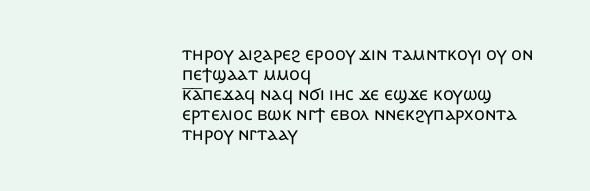ⲧⲏⲣⲟⲩ ⲁⲓϩⲁⲣⲉϩ ⲉⲣⲟⲟⲩ ϫⲓⲛ ⲧⲁⲙⲛⲧⲕⲟⲩⲓ ⲟⲩ ⲟⲛ ⲡⲉϯϣⲁⲁⲧ ⲙⲙⲟϥ
ⲕ̅ⲁ̅ⲡⲉϫⲁϥ ⲛⲁϥ ⲛϭⲓ ⲓⲏⲥ ϫⲉ ⲉϣϫⲉ ⲕⲟⲩⲱϣ ⲉⲣⲧⲉⲗⲓⲟⲥ ⲃⲱⲕ ⲛⲅϯ ⲉⲃⲟⲗ ⲛⲛⲉⲕϩⲩⲡⲁⲣⲭⲟⲛⲧⲁ ⲧⲏⲣⲟⲩ ⲛⲅⲧⲁⲁⲩ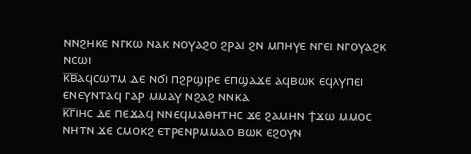ⲛⲛϩⲏⲕⲉ ⲛⲅⲕⲱ ⲛⲁⲕ ⲛⲟⲩⲁϩⲟ ϩⲣⲁⲓ ϩⲛ ⲙⲡⲏⲩⲉ ⲛⲅⲉⲓ ⲛⲅⲟⲩⲁϩⲕ ⲛⲥⲱⲓ
ⲕ̅ⲃ̅ⲁϥⲥⲱⲧⲙ ⲇⲉ ⲛϭⲓ ⲡϩⲣϣⲓⲣⲉ ⲉⲡϣⲁϫⲉ ⲁϥⲃⲱⲕ ⲉϥⲗⲩⲡⲉⲓ ⲉⲛⲉⲩⲛⲧⲁϥ ⲅⲁⲣ ⲙⲙⲁⲩ ⲛϩⲁϩ ⲛⲛⲕⲁ
ⲕ̅ⲅ̅ⲓⲏⲥ ⲇⲉ ⲡⲉϫⲁϥ ⲛⲛⲉϥⲙⲁⲑⲏⲧⲏⲥ ϫⲉ ϩⲁⲙⲏⲛ ϯϫⲱ ⲙⲙⲟⲥ ⲛⲏⲧⲛ ϫⲉ ⲥⲙⲟⲕϩ ⲉⲧⲣⲉⲛⲣⲙⲙⲁⲟ ⲃⲱⲕ ⲉϩⲟⲩⲛ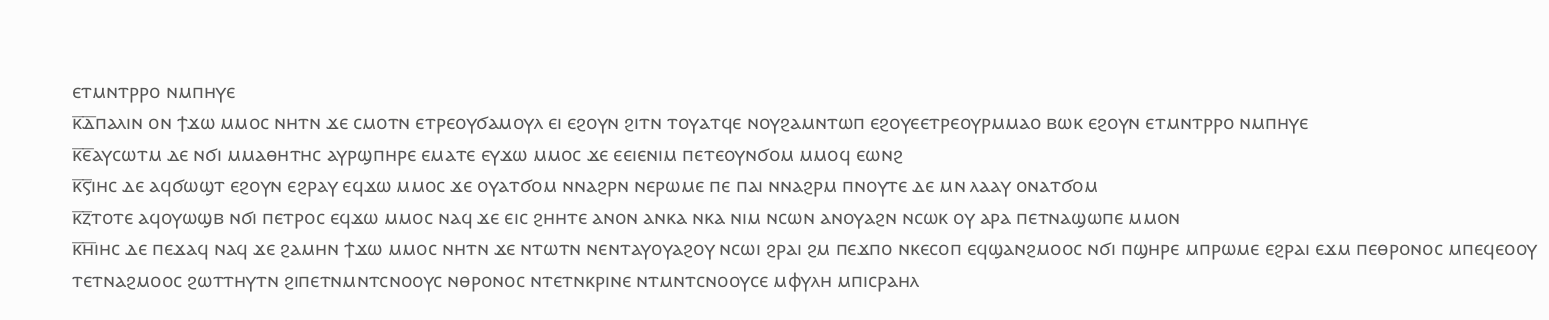ⲉⲧⲙⲛⲧⲣⲣⲟ ⲛⲙⲡⲏⲩⲉ
ⲕ̅ⲇ̅ⲡⲁⲗⲓⲛ ⲟⲛ ϯϫⲱ ⲙⲙⲟⲥ ⲛⲏⲧⲛ ϫⲉ ⲥⲙⲟⲧⲛ ⲉⲧⲣⲉⲟⲩϭⲁⲙⲟⲩⲗ ⲉⲓ ⲉϩⲟⲩⲛ ϩⲓⲧⲛ ⲧⲟⲩⲁⲧϥⲉ ⲛⲟⲩϩⲁⲙⲛⲧⲱⲡ ⲉϩⲟⲩⲉⲉⲧⲣⲉⲟⲩⲣⲙⲙⲁⲟ ⲃⲱⲕ ⲉϩⲟⲩⲛ ⲉⲧⲙⲛⲧⲣⲣⲟ ⲛⲙⲡⲏⲩⲉ
ⲕ̅ⲉ̅ⲁⲩⲥⲱⲧⲙ ⲇⲉ ⲛϭⲓ ⲙⲙⲁⲑⲏⲧⲏⲥ ⲁⲩⲣϣⲡⲏⲣⲉ ⲉⲙⲁⲧⲉ ⲉⲩϫⲱ ⲙⲙⲟⲥ ϫⲉ ⲉⲉⲓⲉⲛⲓⲙ ⲡⲉⲧⲉⲟⲩⲛϭⲟⲙ ⲙⲙⲟϥ ⲉⲱⲛϩ
ⲕ̅ⲋ̅ⲓⲏⲥ ⲇⲉ ⲁϥϭⲱϣⲧ ⲉϩⲟⲩⲛ ⲉϩⲣⲁⲩ ⲉϥϫⲱ ⲙⲙⲟⲥ ϫⲉ ⲟⲩⲁⲧϭⲟⲙ ⲛⲛⲁϩⲣⲛ ⲛⲉⲣⲱⲙⲉ ⲡⲉ ⲡⲁⲓ ⲛⲛⲁϩⲣⲙ ⲡⲛⲟⲩⲧⲉ ⲇⲉ ⲙⲛ ⲗⲁⲁⲩ ⲟⲛⲁⲧϭⲟⲙ
ⲕ̅ⲍ̅ⲧⲟⲧⲉ ⲁϥⲟⲩⲱϣⲃ ⲛϭⲓ ⲡⲉⲧⲣⲟⲥ ⲉϥϫⲱ ⲙⲙⲟⲥ ⲛⲁϥ ϫⲉ ⲉⲓⲥ ϩⲏⲏⲧⲉ ⲁⲛⲟⲛ ⲁⲛⲕⲁ ⲛⲕⲁ ⲛⲓⲙ ⲛⲥⲱⲛ ⲁⲛⲟⲩⲁϩⲛ ⲛⲥⲱⲕ ⲟⲩ ⲁⲣⲁ ⲡⲉⲧⲛⲁϣⲱⲡⲉ ⲙⲙⲟⲛ
ⲕ̅ⲏ̅ⲓⲏⲥ ⲇⲉ ⲡⲉϫⲁϥ ⲛⲁϥ ϫⲉ ϩⲁⲙⲏⲛ ϯϫⲱ ⲙⲙⲟⲥ ⲛⲏⲧⲛ ϫⲉ ⲛⲧⲱⲧⲛ ⲛⲉⲛⲧⲁⲩⲟⲩⲁϩⲟⲩ ⲛⲥⲱⲓ ϩⲣⲁⲓ ϩⲙ ⲡⲉϫⲡⲟ ⲛⲕⲉⲥⲟⲡ ⲉϥϣⲁⲛϩⲙⲟⲟⲥ ⲛϭⲓ ⲡϣⲏⲣⲉ ⲙⲡⲣⲱⲙⲉ ⲉϩⲣⲁⲓ ⲉϫⲙ ⲡⲉⲑⲣⲟⲛⲟⲥ ⲙⲡⲉϥⲉⲟⲟⲩ ⲧⲉⲧⲛⲁϩⲙⲟⲟⲥ ϩⲱⲧⲧⲏⲩⲧⲛ ϩⲓⲡⲉⲧⲛⲙⲛⲧⲥⲛⲟⲟⲩⲥ ⲛⲑⲣⲟⲛⲟⲥ ⲛⲧⲉⲧⲛⲕⲣⲓⲛⲉ ⲛⲧⲙⲛⲧⲥⲛⲟⲟⲩⲥⲉ ⲙⲫⲩⲗⲏ ⲙⲡⲓⲥⲣⲁⲏⲗ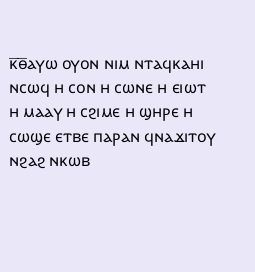ⲕ̅ⲑ̅ⲁⲩⲱ ⲟⲩⲟⲛ ⲛⲓⲙ ⲛⲧⲁϥⲕⲁⲏⲓ ⲛⲥⲱϥ ⲏ ⲥⲟⲛ ⲏ ⲥⲱⲛⲉ ⲏ ⲉⲓⲱⲧ ⲏ ⲙⲁⲁⲩ ⲏ ⲥϩⲓⲙⲉ ⲏ ϣⲏⲣⲉ ⲏ ⲥⲱϣⲉ ⲉⲧⲃⲉ ⲡⲁⲣⲁⲛ ϥⲛⲁϫⲓⲧⲟⲩ ⲛϩⲁϩ ⲛⲕⲱⲃ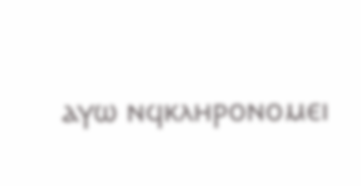ⲁⲩⲱ ⲛϥⲕⲗⲏⲣⲟⲛⲟⲙⲉⲓ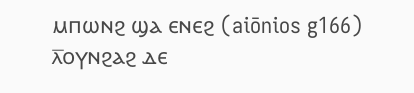ⲙⲡⲱⲛϩ ϣⲁ ⲉⲛⲉϩ (aiōnios g166)
ⲗ̅ⲟⲩⲛϩⲁϩ ⲇⲉ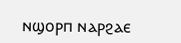ⲛϣⲟⲣⲡ ⲛⲁⲣϩⲁⲉ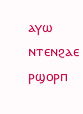ⲁⲩⲱ ⲛⲧⲉⲛϩⲁⲉ ⲣϣⲟⲣⲡ